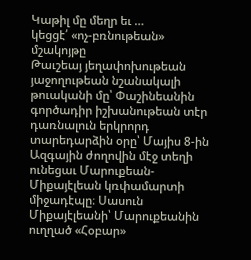Կաթիլ մը մեղր եւ …
կեցցէ՛ «ոչ-բռնութեան» մշակոյթը
Թաւշեայ յեղափոխութեան յաջողութեան նշանակալի թուականի մը՝ Փաշինեանին գործադիր իշխանութեան տէր դառնալուն երկրորդ տարեդարձին օրը՝ Մայիս 8-ին Ազգային ժողովին մէջ տեղի ունեցաւ Մարուքեան-Միքայէլեան կռփամարտի միջադէպը։ Սասուն Միքայէլեանի՝ Մարուքեանին ուղղած «Հօբար»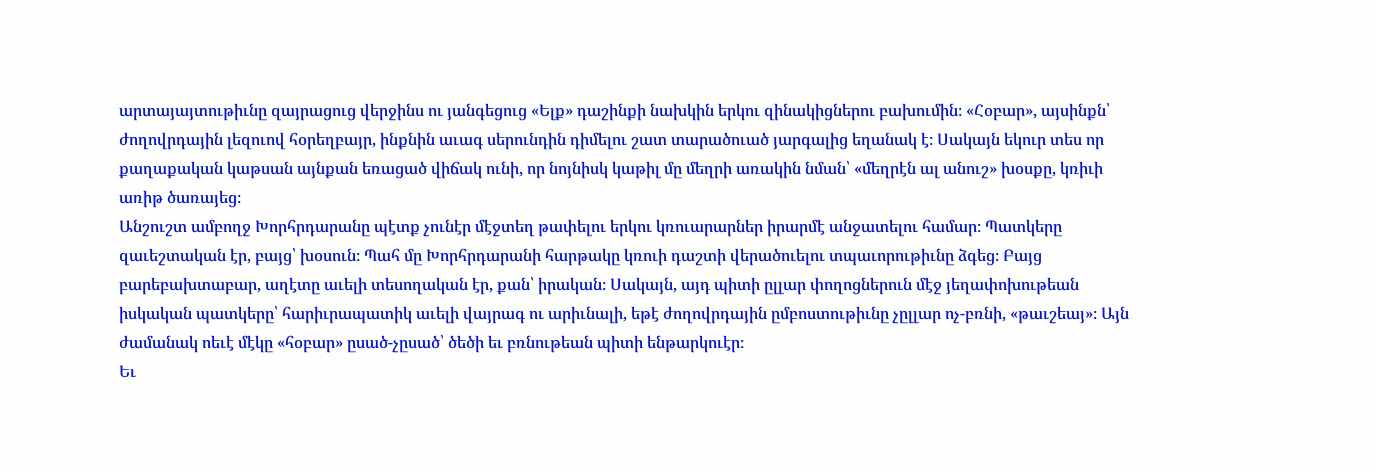արտայայտութիւնը զայրացուց վերջինս ու յանգեցուց «Ելք» դաշինքի նախկին երկու զինակիցներու բախումին։ «Հօբար», այսինքն՝ ժողովրդային լեզուով հօրեղբայր, ինքնին աւագ սերունդին դիմելու շատ տարածուած յարգալից եղանակ է։ Սակայն եկուր տես որ քաղաքական կաթսան այնքան եռացած վիճակ ունի, որ նոյնիսկ կաթիլ մը մեղրի առակին նման՝ «մեղրէն ալ անուշ» խօսքը, կռիւի առիթ ծառայեց։
Անշուշտ ամբողջ Խորհրդարանը պէտք չունէր մէջտեղ թափելու երկու կռուարարներ իրարմէ անջատելու համար։ Պատկերը զաւեշտական էր, բայց՝ խօսուն։ Պահ մը Խորհրդարանի հարթակը կռուի դաշտի վերածուելու տպաւորութիւնը ձգեց։ Բայց բարեբախտաբար, աղէտը աւելի տեսողական էր, քան՝ իրական։ Սակայն, այդ պիտի ըլլար փողոցներուն մէջ յեղափոխութեան իսկական պատկերը՝ հարիւրապատիկ աւելի վայրագ ու արիւնալի, եթէ ժողովրդային ըմբոստութիւնը չըլլար ոչ-բռնի, «թաւշեայ»։ Այն ժամանակ ոեւէ մէկը «հօբար» ըսած-չըսած՝ ծեծի եւ բռնութեան պիտի ենթարկուէր։
Եւ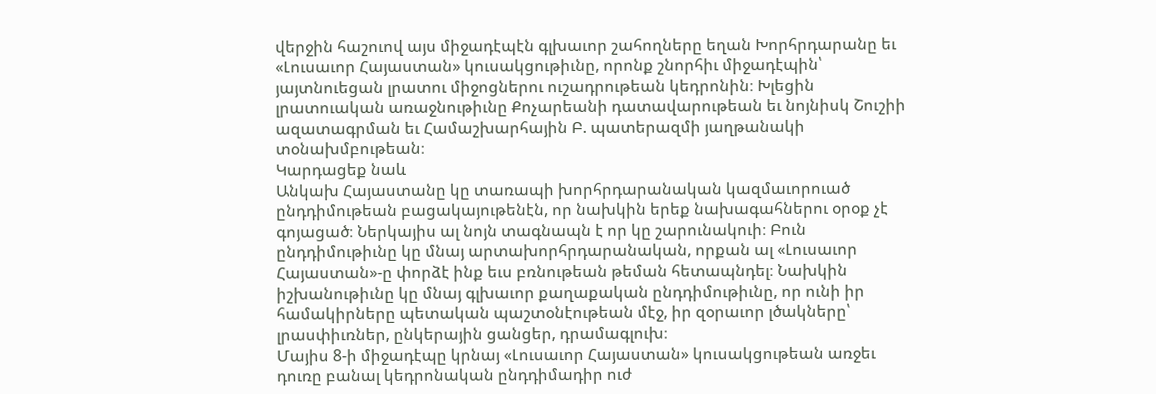վերջին հաշուով այս միջադէպէն գլխաւոր շահողները եղան Խորհրդարանը եւ «Լուսաւոր Հայաստան» կուսակցութիւնը, որոնք շնորհիւ միջադէպին՝ յայտնուեցան լրատու միջոցներու ուշադրութեան կեդրոնին։ Խլեցին լրատուական առաջնութիւնը Քոչարեանի դատավարութեան եւ նոյնիսկ Շուշիի ազատագրման եւ Համաշխարհային Բ. պատերազմի յաղթանակի տօնախմբութեան։
Կարդացեք նաև
Անկախ Հայաստանը կը տառապի խորհրդարանական կազմաւորուած ընդդիմութեան բացակայութենէն, որ նախկին երեք նախագահներու օրօք չէ գոյացած։ Ներկայիս ալ նոյն տագնապն է որ կը շարունակուի։ Բուն ընդդիմութիւնը կը մնայ արտախորհրդարանական, որքան ալ «Լուսաւոր Հայաստան»-ը փորձէ ինք եւս բռնութեան թեման հետապնդել։ Նախկին իշխանութիւնը կը մնայ գլխաւոր քաղաքական ընդդիմութիւնը, որ ունի իր համակիրները պետական պաշտօնէութեան մէջ, իր զօրաւոր լծակները՝ լրասփիւռներ, ընկերային ցանցեր, դրամագլուխ։
Մայիս 8-ի միջադէպը կրնայ «Լուսաւոր Հայաստան» կուսակցութեան առջեւ դուռը բանալ կեդրոնական ընդդիմադիր ուժ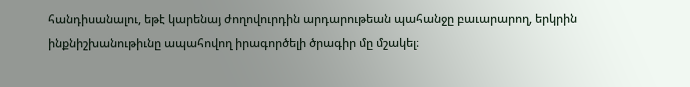հանդիսանալու, եթէ կարենայ ժողովուրդին արդարութեան պահանջը բաւարարող, երկրին ինքնիշխանութիւնը ապահովող իրագործելի ծրագիր մը մշակել։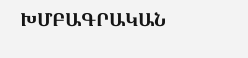ԽՄԲԱԳՐԱԿԱՆ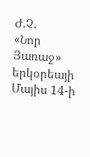Ժ.Չ.
«Նոր Յառաջ» երկօրեայի Մայիս 14-ի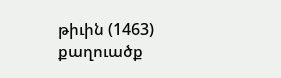թիւին (1463) քաղուածք